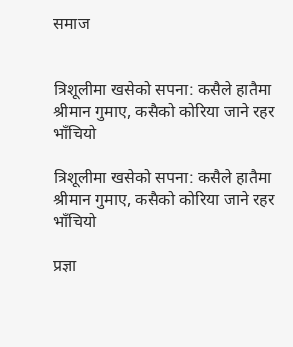समाज


त्रिशूलीमा खसेको सपना: कसैले हातैमा श्रीमान गुमाए, कसैको कोरिया जाने रहर भाँचियो

त्रिशूलीमा खसेको सपना: कसैले हातैमा श्रीमान गुमाए, कसैको कोरिया जाने रहर भाँचियो

प्रज्ञा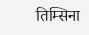तिम्सिना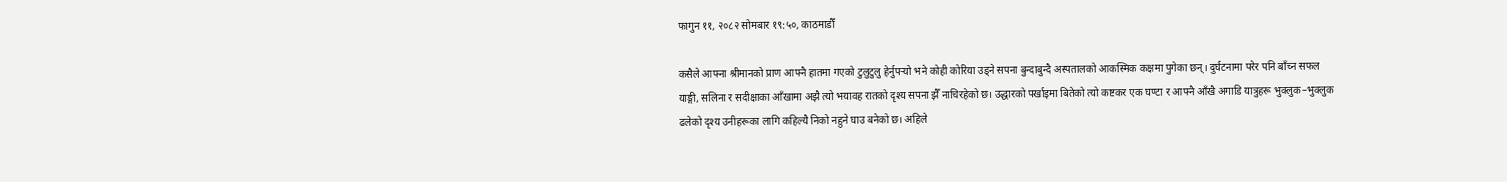फागुन ११, २०८२ सोमबार १९:५०, काठमाडौँ

कसैले आफ्ना श्रीमानको प्राण आफ्नै हातमा गएको टुलुटुलु हेर्नुपर्‍यो भने कोही कोरिया उड्ने सपना बुन्दाबुन्दै अस्पतालको आकस्मिक कक्षमा पुगेका छन्। दुर्घटनामा परेर पनि बाँच्न सफल याङ्गी, सलिना र सदीक्षाका आँखामा अझै त्यो भयावह रातको दृश्य सपना झैँ नाचिरहेको छ। उद्धारको पर्खाइमा बितेको त्यो कष्टकर एक घण्टा र आफ्नै आँखै अगाडि यात्रुहरू भुक्लुक–भुक्लुक ढलेको दृश्य उनीहरूका लागि कहिल्यै निको नहुने घाउ बनेको छ। अहिले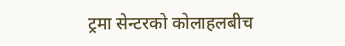ट्रमा सेन्टरको कोलाहलबीच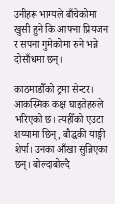उनीहरू भाग्यले बाँचेकोमा खुसी हुने कि आफ्ना प्रियजन र सपना गुमेकोमा रुने भन्ने दोसाँधमा छन्।

काठमाडौँको ट्रमा सेन्टर। आकस्मिक कक्ष घाइतेहरुले भरिएको छ। त्यहीँको एउटा शय्यामा छिन्, बौद्धकी याङ्गी शेर्पा। उनका आँखा सुन्निएका छन्। बोल्दाबोल्दै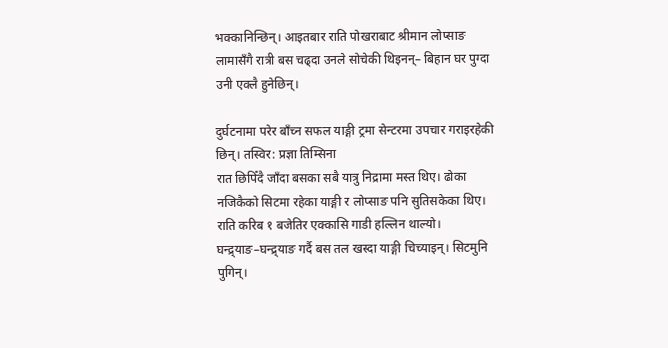भक्कानिन्छिन्। आइतबार राति पोखराबाट श्रीमान लोप्साङ लामासँगै रात्री बस चढ्दा उनले सोचेकी थिइनन्– बिहान घर पुग्दा उनी एक्लै हुनेछिन्।

दुर्घटनामा परेर बाँच्न सफल याङ्गी ट्रमा सेन्टरमा उपचार गराइरहेकी छिन्। तस्विर: प्रज्ञा तिम्सिना
रात छिपिँदै जाँदा बसका सबै यात्रु निद्रामा मस्त थिए। ढोका नजिकैको सिटमा रहेका याङ्गी र लोप्साङ पनि सुतिसकेका थिए। राति करिब १ बजेतिर एक्कासि गाडी हल्लिन थाल्यो। घन्द्र्याङ–घन्द्र्याङ गर्दै बस तल खस्दा याङ्गी चिच्याइन्। सिटमुनि पुगिन्।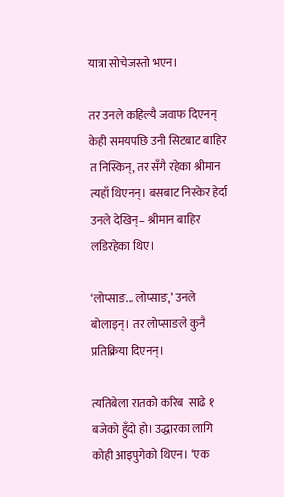यात्रा सोचेजस्तो भएन।

तर उनले कहिल्यै जवाफ दिएनन्
केही समयपछि उनी सिटबाट बाहिर त निस्किन्, तर सँगै रहेका श्रीमान त्यहाँ थिएनन्। बसबाट निस्केर हेर्दा उनले देखिन्– श्रीमान बाहिर लडिरहेका थिए।

‘लोप्साङ... लोप्साङ,’ उनले बोलाइन्। तर लोप्साङले कुनै प्रतिक्रिया दिएनन्।

त्यतिबेला रातको करिब  साढे १ बजेको हुँदो हो। उद्धारका लागि कोही आइपुगेको थिएन। ‘एक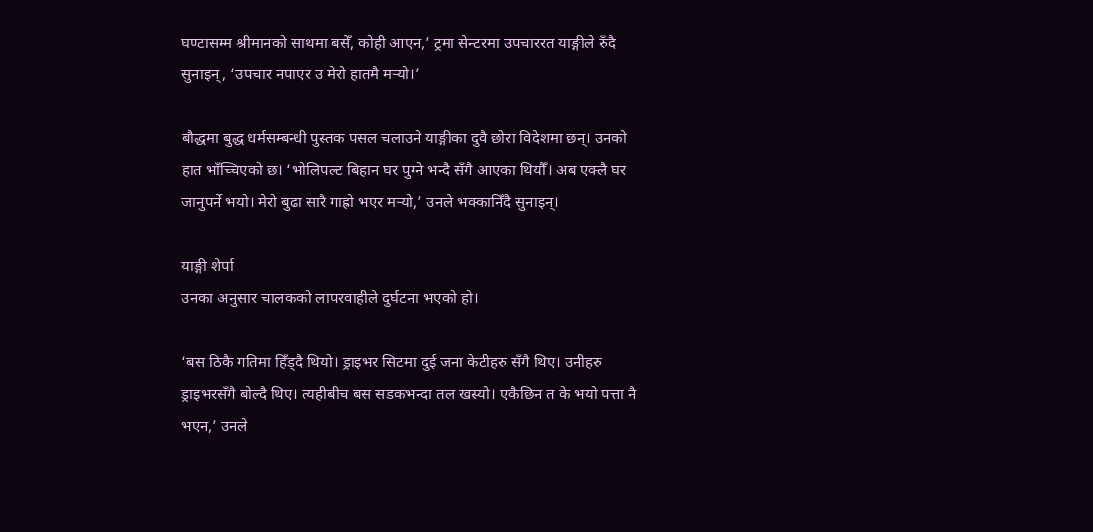घण्टासम्म श्रीमानको साथमा बसेँ, कोही आएन,’ ट्रमा सेन्टरमा उपचाररत याङ्गीले रुँदै सुनाइन्, ‘उपचार नपाएर उ मेरो हातमै मर्‍यो।’

बौद्धमा बुद्ध धर्मसम्बन्धी पुस्तक पसल चलाउने याङ्गीका दुवै छोरा विदेशमा छन्। उनको हात भाँच्चिएको छ। ‘भोलिपल्ट बिहान घर पुग्ने भन्दै सँगै आएका थियौँ। अब एक्लै घर जानुपर्ने भयो। मेरो बुढा सारै गाह्रो भएर मर्‍यो,’ उनले भक्कानिँदै सुनाइन्।

याङ्गी शेर्पा
उनका अनुसार चालकको लापरवाहीले दुर्घटना भएको हो।

‘बस ठिकै गतिमा हिँड्दै थियो। ड्राइभर सिटमा दुई जना केटीहरु सँगै थिए। उनीहरु ड्राइभरसँगै बोल्दै थिए। त्यहीबीच बस सडकभन्दा तल खस्यो। एकैछिन त के भयो पत्ता नै भएन,’ उनले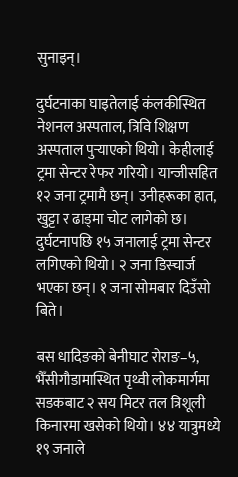सुनाइन्।

दुर्घटनाका घाइतेलाई कंलकीस्थित नेशनल अस्पताल, त्रिवि शिक्षण अस्पताल पुर्‍याएको थियो। केहीलाई ट्रमा सेन्टर रेफर गरियो। यान्जीसहित १२ जना ट्रमामै छन्। उनीहरूका हात, खुट्टा र ढाड्मा चोट लागेको छ। दुर्घटनापछि १५ जनालाई ट्रमा सेन्टर लगिएको थियो। २ जना डिस्चार्ज भएका छन्। १ जना सोमबार दिउँसो बिते।

बस धादिङको बेनीघाट रोराङ–५, भैँसीगौडामास्थित पृथ्वी लोकमार्गमा सडकबाट २ सय मिटर तल त्रिशूली किनारमा खसेको थियो। ४४ यात्रुमध्ये १९ जनाले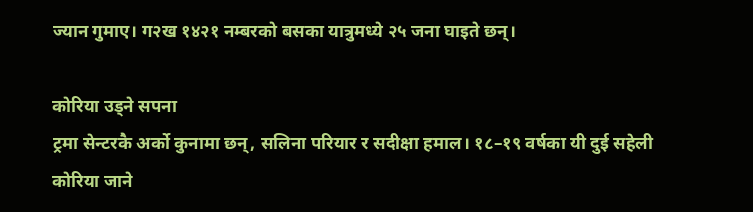ज्यान गुमाए। ग२ख १४२१ नम्बरको बसका यात्रुमध्ये २५ जना घाइते छन्।

कोरिया उड्ने सपना
ट्रमा सेन्टरकै अर्को कुनामा छन्, सलिना परियार र सदीक्षा हमाल। १८–१९ वर्षका यी दुई सहेली कोरिया जाने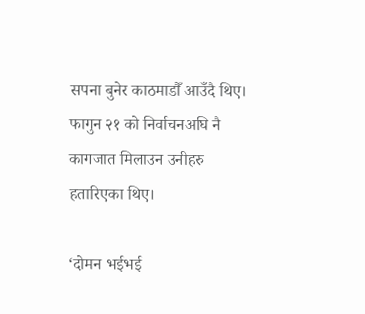सपना बुनेर काठमाडौँ आउँदै थिए। फागुन २१ को निर्वाचनअघि नै कागजात मिलाउन उनीहरु हतारिएका थिए।

‘दोमन भईभई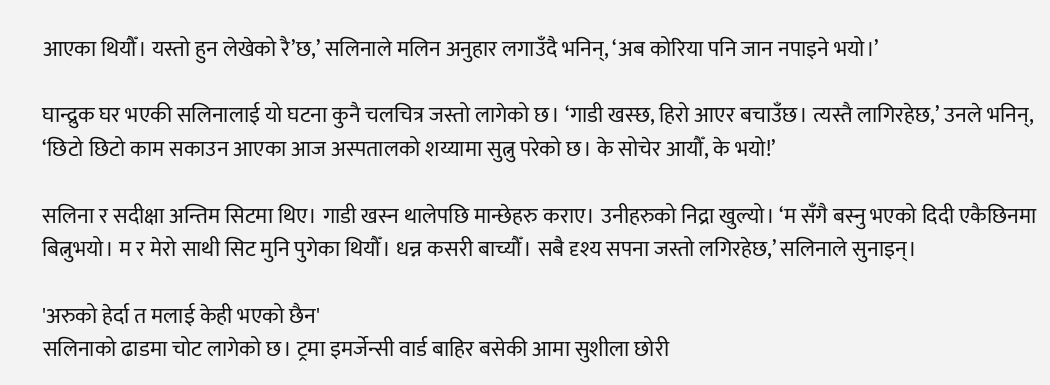आएका थियौँ। यस्तो हुन लेखेको रै’छ,’ सलिनाले मलिन अनुहार लगाउँदै भनिन्, ‘अब कोरिया पनि जान नपाइने भयो।’

घान्द्रुक घर भएकी सलिनालाई यो घटना कुनै चलचित्र जस्तो लागेको छ। ‘गाडी खस्छ, हिरो आएर बचाउँछ। त्यस्तै लागिरहेछ,’ उनले भनिन्, ‘छिटो छिटो काम सकाउन आएका आज अस्पतालको शय्यामा सुत्नु परेको छ। के सोचेर आयौँ, के भयो!’

सलिना र सदीक्षा अन्तिम सिटमा थिए। गाडी खस्न थालेपछि मान्छेहरु कराए। उनीहरुको निद्रा खुल्यो। ‘म सँगै बस्नु भएको दिदी एकैछिनमा बित्नुभयो। म र मेरो साथी सिट मुनि पुगेका थियौँ। धन्न कसरी बाच्यौँ। सबै दृश्य सपना जस्तो लगिरहेछ,’ सलिनाले सुनाइन्।

'अरुको हेर्दा त मलाई केही भएको छैन'
सलिनाको ढाडमा चोट लागेको छ। ट्रमा इमर्जेन्सी वार्ड बाहिर बसेकी आमा सुशीला छोरी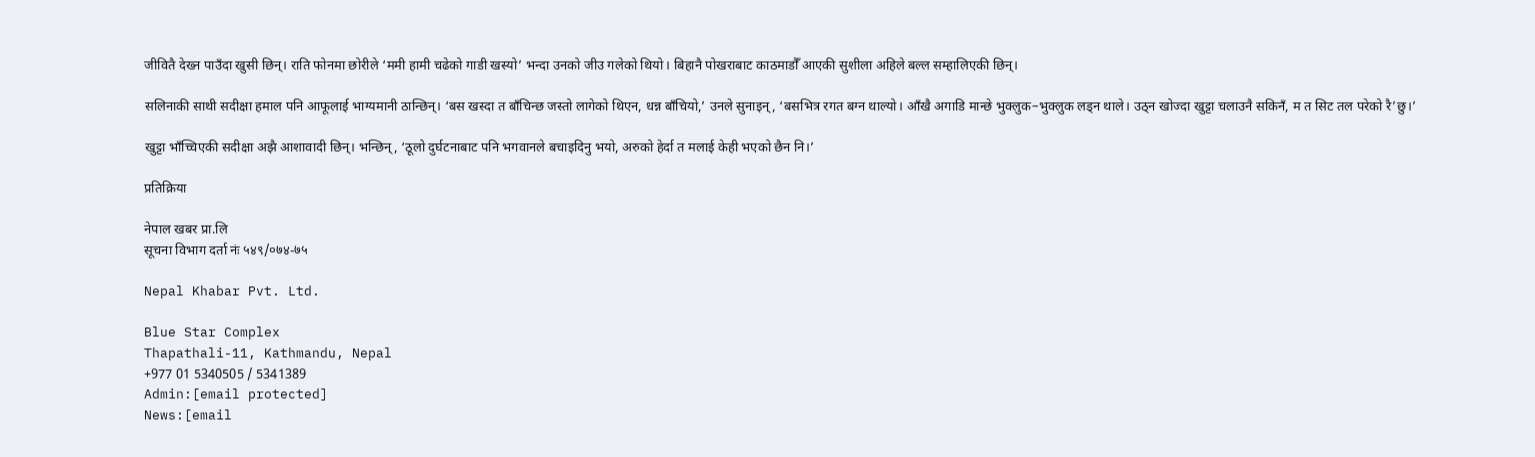जीवितै देख्न पाउँदा खुसी छिन्। राति फोनमा छोरीले ‘ममी हामी चढेको गाडी खस्यो’ भन्दा उनको जीउ गलेको थियो। बिहानै पोखराबाट काठमाडौँ आएकी सुशीला अहिले बल्ल सम्हालिएकी छिन्।

सलिनाकी साथी सदीक्षा हमाल पनि आफूलाई भाग्यमानी ठान्छिन्। ‘बस खस्दा त बाँचिन्छ जस्तो लागेको थिएन, धन्न बाँचियो,’ उनले सुनाइन्, ‘बसभित्र रगत बग्न थाल्यो। आँखै अगाडि मान्छे भुक्लुक–भुक्लुक लड्न थाले। उठ्न खोज्दा खुट्टा चलाउनै सकिनँ, म त सिट तल परेको रै’छु।’

खुट्टा भाँच्चिएकी सदीक्षा अझै आशावादी छिन्। भन्छिन्, ‘ठूलो दुर्घटनाबाट पनि भगवानले बचाइदिनु भयो, अरुको हेर्दा त मलाई केही भएको छैन नि।’

प्रतिक्रिया

नेपाल खबर प्रा.लि
सूचना विभाग दर्ता नंः ५४९/०७४-७५

Nepal Khabar Pvt. Ltd.

Blue Star Complex
Thapathali-11, Kathmandu, Nepal
+977 01 5340505 / 5341389
Admin:[email protected]
News:[email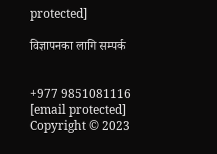protected]

विज्ञापनका लागि सम्पर्क


+977 9851081116
[email protected]
Copyright © 2023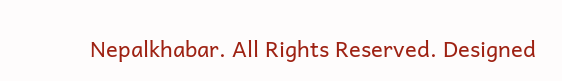Nepalkhabar. All Rights Reserved. Designed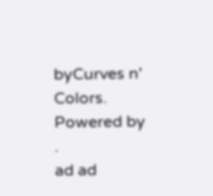byCurves n' Colors. Powered by .
ad ad